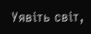Уявіть світ,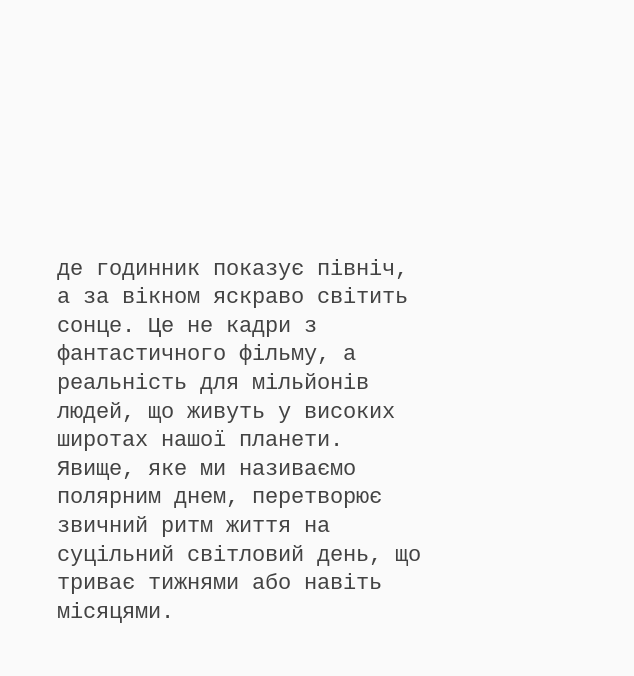де годинник показує північ, а за вікном яскраво світить сонце. Це не кадри з фантастичного фільму, а реальність для мільйонів людей, що живуть у високих широтах нашої планети. Явище, яке ми називаємо полярним днем, перетворює звичний ритм життя на суцільний світловий день, що триває тижнями або навіть місяцями.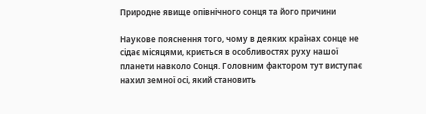Природне явище опівнічного сонця та його причини

Наукове пояснення того, чому в деяких країнах сонце не сідає місяцями, криється в особливостях руху нашої планети навколо Сонця. Головним фактором тут виступає нахил земної осі, який становить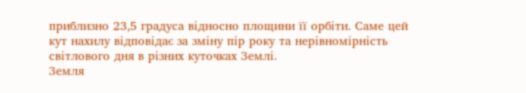приблизно 23,5 градуса відносно площини її орбіти. Саме цей кут нахилу відповідає за зміну пір року та нерівномірність світлового дня в різних куточках Землі.
Земля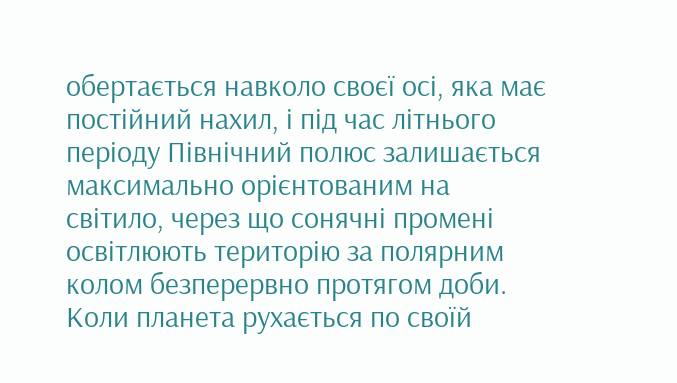обертається навколо своєї осі, яка має постійний нахил, і під час літнього періоду Північний полюс залишається максимально орієнтованим на світило, через що сонячні промені освітлюють територію за полярним колом безперервно протягом доби.
Коли планета рухається по своїй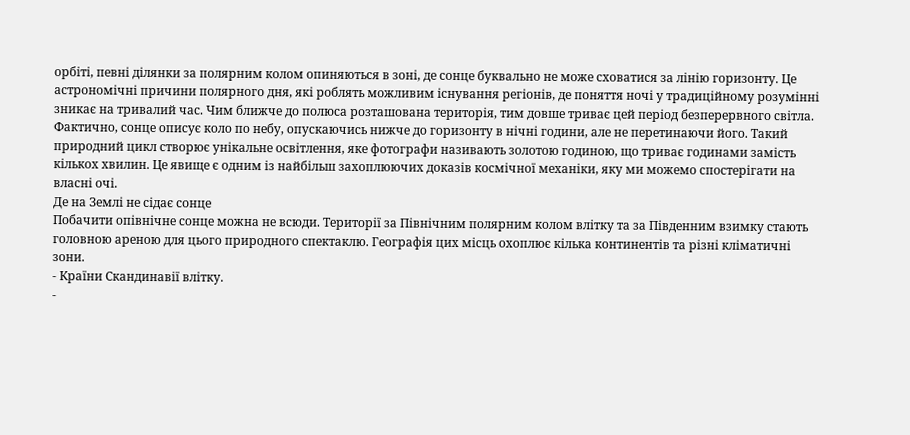орбіті, певні ділянки за полярним колом опиняються в зоні, де сонце буквально не може сховатися за лінію горизонту. Це астрономічні причини полярного дня, які роблять можливим існування регіонів, де поняття ночі у традиційному розумінні зникає на тривалий час. Чим ближче до полюса розташована територія, тим довше триває цей період безперервного світла.
Фактично, сонце описує коло по небу, опускаючись нижче до горизонту в нічні години, але не перетинаючи його. Такий природний цикл створює унікальне освітлення, яке фотографи називають золотою годиною, що триває годинами замість кількох хвилин. Це явище є одним із найбільш захоплюючих доказів космічної механіки, яку ми можемо спостерігати на власні очі.
Де на Землі не сідає сонце
Побачити опівнічне сонце можна не всюди. Території за Північним полярним колом влітку та за Південним взимку стають головною ареною для цього природного спектаклю. Географія цих місць охоплює кілька континентів та різні кліматичні зони.
- Країни Скандинавії влітку.
-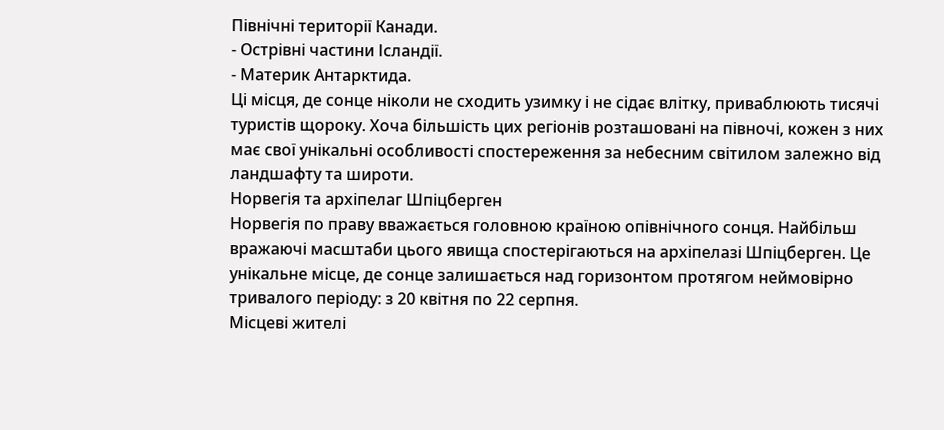Північні території Канади.
- Острівні частини Ісландії.
- Материк Антарктида.
Ці місця, де сонце ніколи не сходить узимку і не сідає влітку, приваблюють тисячі туристів щороку. Хоча більшість цих регіонів розташовані на півночі, кожен з них має свої унікальні особливості спостереження за небесним світилом залежно від ландшафту та широти.
Норвегія та архіпелаг Шпіцберген
Норвегія по праву вважається головною країною опівнічного сонця. Найбільш вражаючі масштаби цього явища спостерігаються на архіпелазі Шпіцберген. Це унікальне місце, де сонце залишається над горизонтом протягом неймовірно тривалого періоду: з 20 квітня по 22 серпня.
Місцеві жителі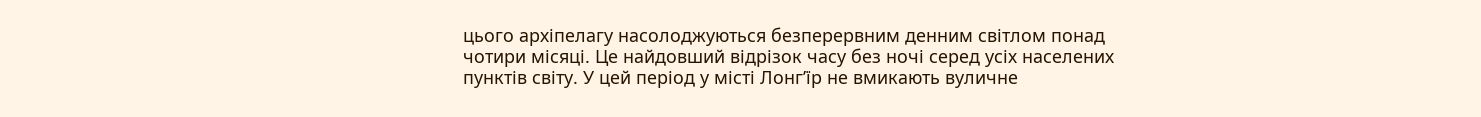цього архіпелагу насолоджуються безперервним денним світлом понад чотири місяці. Це найдовший відрізок часу без ночі серед усіх населених пунктів світу. У цей період у місті Лонг’їр не вмикають вуличне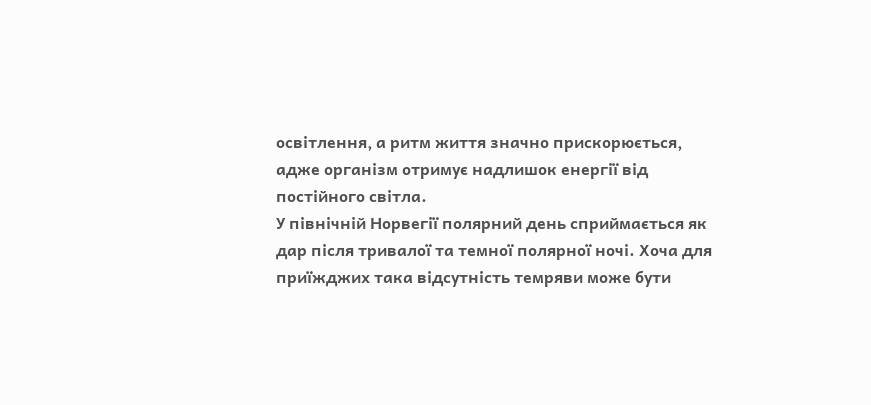освітлення, а ритм життя значно прискорюється, адже організм отримує надлишок енергії від постійного світла.
У північній Норвегії полярний день сприймається як дар після тривалої та темної полярної ночі. Хоча для приїжджих така відсутність темряви може бути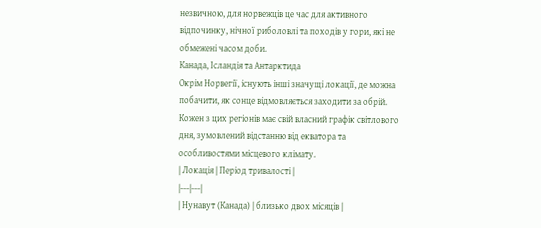незвичною, для норвежців це час для активного відпочинку, нічної риболовлі та походів у гори, які не обмежені часом доби.
Канада, Ісландія та Антарктида
Окрім Норвегії, існують інші значущі локації, де можна побачити, як сонце відмовляється заходити за обрій. Кожен з цих регіонів має свій власний графік світлового дня, зумовлений відстанню від екватора та особливостями місцевого клімату.
| Локація | Період тривалості |
|---|---|
| Нунавут (Канада) | близько двох місяців |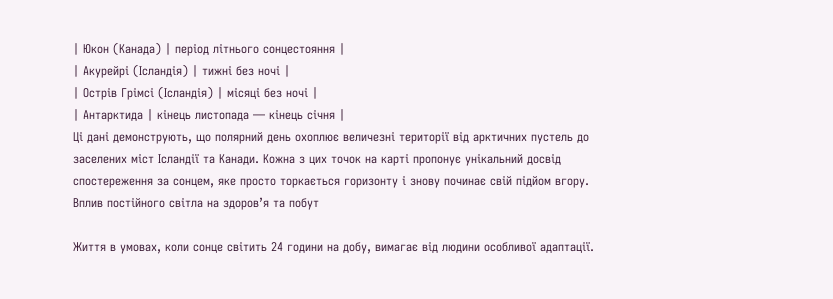| Юкон (Канада) | період літнього сонцестояння |
| Акурейрі (Ісландія) | тижні без ночі |
| Острів Грімсі (Ісландія) | місяці без ночі |
| Антарктида | кінець листопада — кінець січня |
Ці дані демонструють, що полярний день охоплює величезні території від арктичних пустель до заселених міст Ісландії та Канади. Кожна з цих точок на карті пропонує унікальний досвід спостереження за сонцем, яке просто торкається горизонту і знову починає свій підйом вгору.
Вплив постійного світла на здоров’я та побут

Життя в умовах, коли сонце світить 24 години на добу, вимагає від людини особливої адаптації.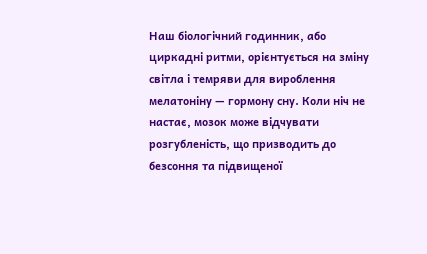Наш біологічний годинник, або циркадні ритми, орієнтується на зміну світла і темряви для вироблення мелатоніну — гормону сну. Коли ніч не настає, мозок може відчувати розгубленість, що призводить до безсоння та підвищеної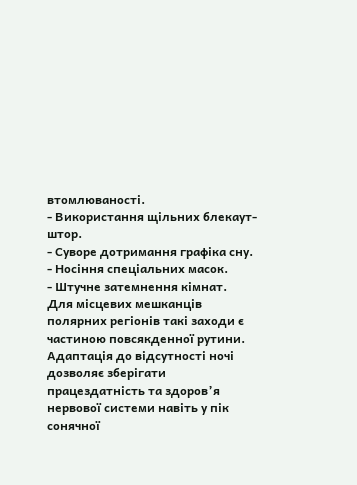втомлюваності.
- Використання щільних блекаут-штор.
- Суворе дотримання графіка сну.
- Носіння спеціальних масок.
- Штучне затемнення кімнат.
Для місцевих мешканців полярних регіонів такі заходи є частиною повсякденної рутини. Адаптація до відсутності ночі дозволяє зберігати працездатність та здоров’я нервової системи навіть у пік сонячної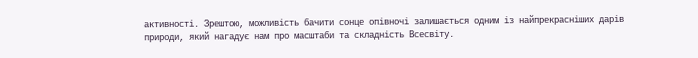активності. Зрештою, можливість бачити сонце опівночі залишається одним із найпрекрасніших дарів природи, який нагадує нам про масштаби та складність Всесвіту.